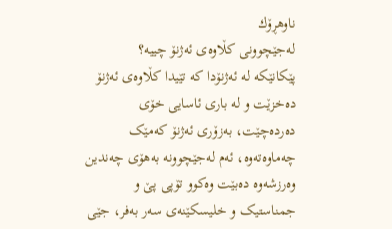ناوهڕۆك
لەجێچوونی کڵاوەی ئەژنۆ چییە؟
پێکانێکە لە ئەژنۆدا کە تێیدا کڵاوەی ئەژنۆ دەخزێت و لە باری ئاسایی خۆی دەردەچێت، بەزۆری ئەژنۆ کەمێک چەماوەتەوە، ئەم لەجێچوونە بەهۆی چەندین وەرزشەوە دەبێت وەکوو تۆپی پێ و جمناستیک و خلیسکێنەی سەر بەفر، جێی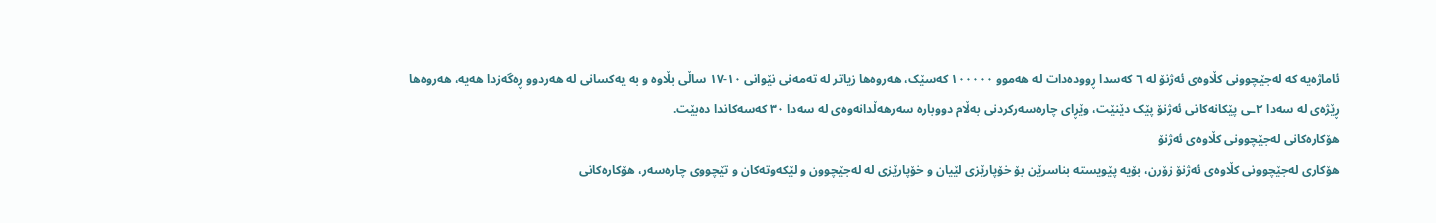ئاماژەیە کە لەجێچوونی کڵاوەی ئەژنۆ لە ٦ کەسدا ڕوودەدات لە هەموو ١٠٠٠٠٠ کەسێک، هەروەها زیاتر لە تەمەنی نێوانی ١٠-١٧ ساڵی بڵاوە و بە یەکسانی لە هەردوو ڕەگەزدا هەیە، هەروەها ڕێژەی لە سەدا ٢ـی پێکانەکانی ئەژنۆ پێک دێنێت، وێڕای چارەسەرکردنی بەڵام دووبارە سەرهەڵدانەوەی لە سەدا ٣٠ کەسەکاندا دەبێت.
هۆکارەکانی لەجێچوونی کڵاوەی ئەژنۆ
هۆکاری لەجێچوونی کڵاوەی ئەژنۆ زۆرن، بۆیە پێویستە بناسرێن بۆ خۆپارێزی لێیان و خۆپارێزی لە لەجێچوون و لێکەوتەکان و تێچووی چارەسەر، هۆکارەکانی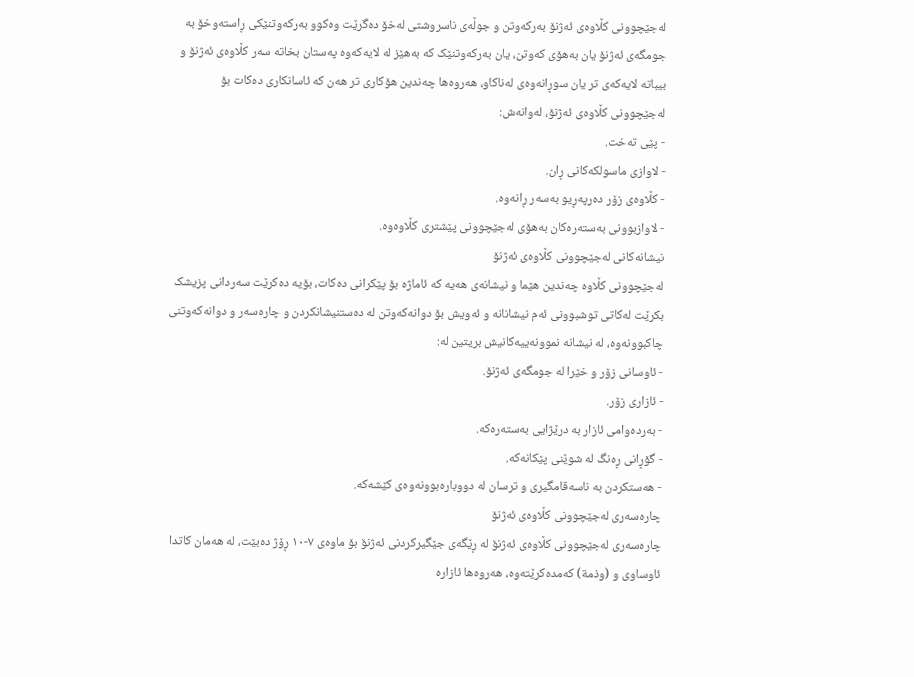لەجێچوونی کڵاوەی ئەژنۆ بەرکەوتن و جوڵەی ناسروشتی لەخۆ دەگرێت وەکوو بەرکەوتنێکی ڕاستەوخۆ بە جومگەی ئەژنۆ یان بەهۆی کەوتن، یان بەرکەوتنێک کە بەهێز لە لایەکەوە پەستان بخاتە سەر کڵاوەی ئەژنۆ و بیباتە لایەکەی تر یان سوڕانەوەی لەناکاو، هەروەها چەندین هۆکاری تر هەن کە ئاسانکاری دەکات بۆ لەجێچوونی کڵاوەی ئەژنۆ، لەوانەش:
- پێی تەخت.
- لاوازی ماسولکەکانی ڕان.
- کڵاوەی زۆر دەرپەڕیو بەسەر ڕانەوە.
- لاوازبوونی بەستەرەکان بەهۆی لەجێچوونی پێشتری کڵاوەوە.
نیشانەکانی لەجێچوونی کڵاوەی ئەژنۆ
لەجێچوونی کڵاوە چەندین هێما و نیشانەی هەیە کە ئاماژە بۆ پێکرانی دەکات، بۆیە دەکرێت سەردانی پزیشک بکرێت لەکاتی توشبوونی ئەم نیشانانە و ئەویش بۆ دوانەکەوتن لە دەستنیشانکردن و چارەسەر و دوانەکەوتنی چاکبوونەوە، لە نیشانە نموونەییەکانیش بریتین لە:
- ئاوسانی زۆر و خێرا لە جومگەی ئەژنۆ.
- ئازاری زۆر.
- بەردەوامی ئازار بە درێژایی بەستەرەکە.
- گۆڕانی ڕەنگ لە شوێنی پێکانەکە.
- هەستکردن بە ناسەقامگیری و ترسان لە دووبارەبوونەوەی کێشەکە.
چارەسەری لەجێچوونی کڵاوەی ئەژنۆ
چارەسەری لەجێچوونی کڵاوەی ئەژنۆ لە ڕێگەی جێگیرکردنی ئەژنۆ بۆ ماوەی ٧-١٠ ڕۆژ دەبێت، لە هەمان کاتدا ئاوساوی و (وذمة) کەمدەکرێتەوە، هەروەها ئازارە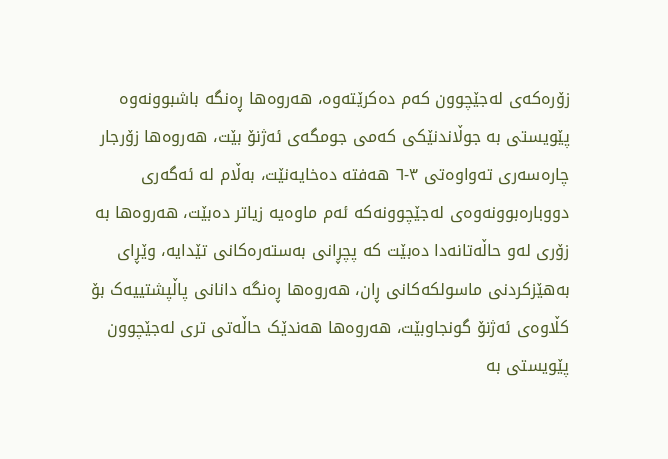زۆرەکەی لەجێچوون کەم دەکرێتەوە، هەروەها ڕەنگە باشبوونەوە پێویستی بە جوڵاندنێکی کەمی جومگەی ئەژنۆ بێت، هەروەها زۆرجار چارەسەری تەواوەتی ٣-٦ هەفتە دەخایەنێت، بەڵام لە ئەگەری دووبارەبوونەوەی لەجێچوونەکە ئەم ماوەیە زیاتر دەبێت، هەروەها بە زۆری لەو حاڵەتانەدا دەبێت کە پچڕانی بەستەرەکانی تێدایە، وێڕای بەهێزکردنی ماسولکەکانی ڕان، هەروەها ڕەنگە دانانی پاڵپشتییەک بۆ کڵاوەی ئەژنۆ گونجاوبێت، هەروەها هەندێک حاڵەتی تری لەجێچوون پێویستی بە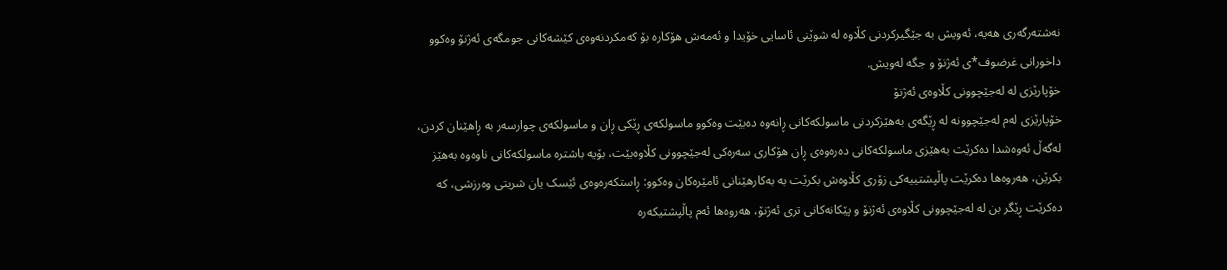نەشتەرگەری هەیە، ئەویش بە جێگیرکردنی کڵاوە لە شوێنی ئاسایی خۆیدا و ئەمەش هۆکارە بۆ کەمکردنەوەی کێشەکانی جومگەی ئەژنۆ وەکوو داخورانی غرضوف*ی ئەژنۆ و جگە لەویش.
خۆپارێزی لە لەجێچوونی کڵاوەی ئەژنۆ
خۆپارێزی لەم لەجێچوونە لە ڕێگەی بەهێزکردنی ماسولکەکانی ڕانەوە دەبێت وەکوو ماسولکەی ڕێکی ڕان و ماسولکەی چوارسەر بە ڕاهێنان کردن، لەگەڵ ئەوەشدا دەکرێت بەهێزی ماسولکەکانی دەرەوەی ڕان هۆکاری سەرەکی لەجێچوونی کڵاوەبێت، بۆیە باشترە ماسولکەکانی ناوەوە بەهێز بکرێن، هەروەها دەکرێت پاڵپشتییەکی زۆری کڵاوەش بکرێت بە بەکارهێنانی ئامێرەکان وەکوو: ڕاستکەرەوەی ئێسک یان شریتی وەرزشی، کە دەکرێت ڕێگر بن لە لەجێچوونی کڵاوەی ئەژنۆ و پێکانەکانی تری ئەژنۆ، هەروەها ئەم پاڵپشتیکەرە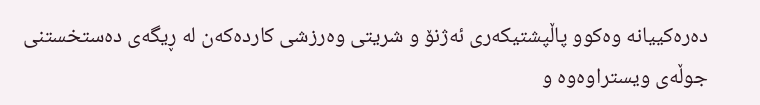دەرەکییانە وەکوو پاڵپشتیکەری ئەژنۆ و شریتی وەرزشی کاردەکەن لە ڕیگەی دەستخستنی جوڵەی ویستراوەوە و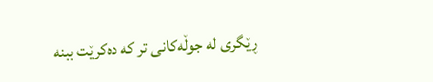ڕێگری لە جوڵەکانی تر کە دەکرێت ببنە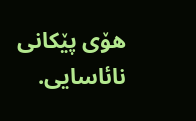هۆی پێکانی نائاسایی.